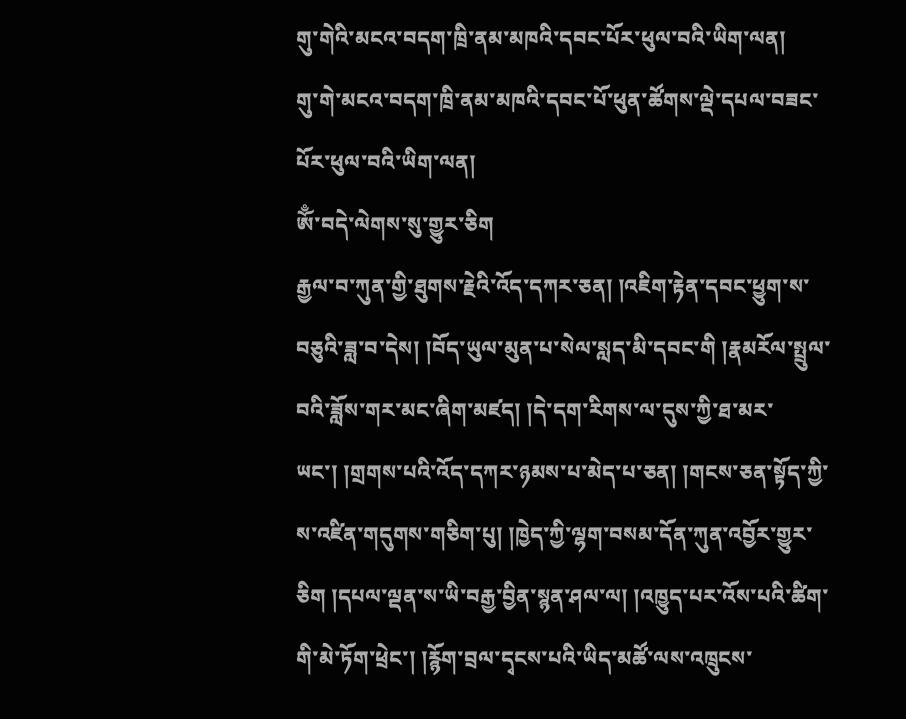གུ་གེའི་མངའ་བདག་ཁྲི་ནམ་མཁའི་དབང་པོར་ཕུལ་བའི་ཡིག་ལན།
གུ་གེ་མངའ་བདག་ཁྲི་ནམ་མཁའི་དབང་པོ་ཕུན་ཚོགས་ལྡེ་དཔལ་བཟང་པོར་ཕུལ་བའི་ཡིག་ལན།
ཨོྃ་བདེ་ལེགས་སུ་གྱུར་ཅིག
རྒྱལ་བ་ཀུན་གྱི་ཐུགས་རྗེའི་འོད་དཀར་ཅན། །འཇིག་རྟེན་དབང་ཕྱུག་ས་བཅུའི་ཟླ་བ་དེས། །བོད་ཡུལ་མུན་པ་སེལ་སླད་མི་དབང་གི །རྣམརོལ་སྤྲུལ་བའི་ཟློས་གར་མང་ཞིག་མཛད། །དེ་དག་རིགས་ལ་དུས་ཀྱི་ཐ་མར་ཡང་། །གྲགས་པའི་འོད་དཀར་ཉམས་པ་མེད་པ་ཅན། །གངས་ཅན་སྟོད་ཀྱི་ས་འཛིན་གདུགས་གཅིག་པུ། །ཁྱེད་ཀྱི་ལྷག་བསམ་དོན་ཀུན་འབྱོར་གྱུར་ཅིག །དཔལ་ལྡན་ས་ཡི་བརྒྱ་བྱིན་སྙན་ཤལ་ལ། །འཁྱུད་པར་འོས་པའི་ཚིག་གི་མེ་ཏོག་ཕྲེང་། །རྙོག་བྲལ་དྭངས་པའི་ཡིད་མཚོ་ལས་འཁྲུངས་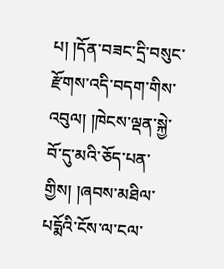པ། །དོན་བཟང་དྲི་བསུང་རྫོགས་འདི་བདག་གིས་འབུལ། །ཁེངས་ལྡན་སྐྱེ་བོ་དུ་མའི་ཅོད་པན་གྱིས། །ཞབས་མཐིལ་པདྨོའི་ངོས་ལ་ངལ་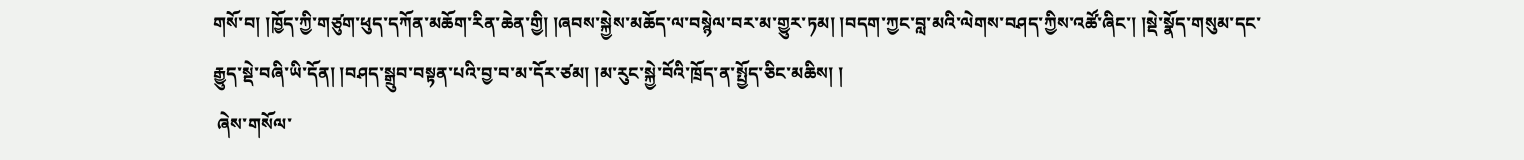གསོ་བ། །ཁྱོད་ཀྱི་གཙུག་ཕུད་དཀོན་མཆོག་རིན་ཆེན་གྱི། །ཞབས་སྐྱེས་མཆོད་ལ་བསྙེལ་བར་མ་གྱུར་ཏམ། །བདག་ཀྱང་བླ་མའི་ལེགས་བཤད་ཀྱིས་འཚོ་ཞིང་། །སྡེ་སྣོད་གསུམ་དང་རྒྱུད་སྡེ་བཞི་ཡི་དོན། །བཤད་སྒྲུབ་བསྟན་པའི་བྱ་བ་མ་དོར་ཙམ། །མ་རུང་སྐྱེ་བོའི་ཁྲོད་ན་སྤྱོད་ཅིང་མཆིས། །
 ཞེས་གསོལ་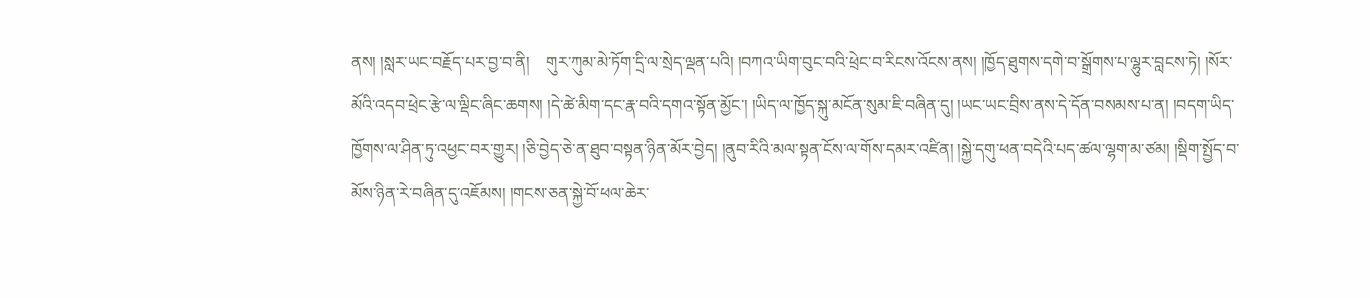ནས། །སླར་ཡང་བརྗོད་པར་བྱ་བ་ནི།    གུར་ཀུམ་མེ་ཏོག་དྲི་ལ་སྲེད་ལྡན་པའི། །བཀའ་ཡིག་བུང་བའི་ཕྲེང་བ་རིངས་འོངས་ནས། །ཁྱོད་ཐུགས་དགེ་བ་སྒྲོགས་པ་ལྷུར་བླངས་ཏེ། །སོར་མོའི་འདབ་ཕྲེང་རྩེ་ལ་ལྡིང་ཞིང་ཆགས། །དེ་ཚེ་མིག་དང་རྣ་བའི་དགའ་སྟོན་མྱོང་། །ཡིད་ལ་ཁྱོད་སྐུ་མངོན་སུམ་ཇི་བཞིན་དུ། །ཡང་ཡང་བྲིས་ནས་དེ་དོན་བསམས་པ་ན། །བདག་ཡིད་ཁྱོགས་ལ་ཤིན་ཏུ་འཕྱང་བར་གྱུར། །ཅི་བྱེད་ཅེ་ན་ཐུབ་བསྟན་ཉིན་མོར་བྱེད། །ནུབ་རིའི་མལ་སྟན་ངོས་ལ་གོས་དམར་འཛིན། །སྐྱེ་དགུ་ཕན་བདེའི་པད་ཚལ་ལྷག་མ་ཙམ། །སྡིག་སྤྱོད་བ་མོས་ཉིན་རེ་བཞིན་དུ་འཇོམས། །གངས་ཅན་སྐྱེ་བོ་ཕལ་ཆེར་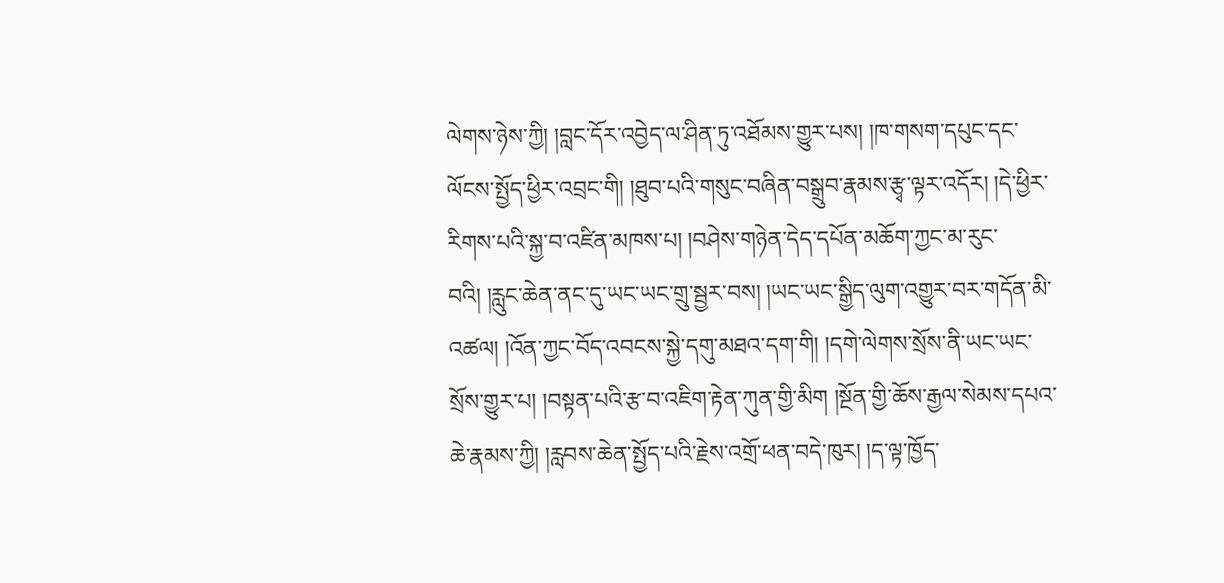ལེགས་ཉེས་ཀྱི། །བླང་དོར་འབྱེད་ལ་ཤིན་ཏུ་འཐོམས་གྱུར་པས། །ཁ་གསག་དཔུང་དང་ལོངས་སྤྱོད་ཕྱིར་འབྲང་གི། །ཐུབ་པའི་གསུང་བཞིན་བསྒྲུབ་རྣམས་རྩྭ་ལྟར་འདོར། །དེ་ཕྱིར་རིགས་པའི་སྐྱ་བ་འཛིན་མཁས་པ། །བཤེས་གཉེན་དེད་དཔོན་མཆོག་ཀྱང་མ་རུང་བའི། །རླུང་ཆེན་ནང་དུ་ཡང་ཡང་གྲུ་སྦྱར་བས། །ཡང་ཡང་སྒྱིད་ལུག་འགྱུར་བར་གདོན་མི་འཚལ། །འོན་ཀྱང་བོད་འབངས་སྐྱེ་དགུ་མཐའ་དག་གི། །དགེ་ལེགས་སྲོས་ནི་ཡང་ཡང་སྲོས་གྱུར་པ། །བསྟན་པའི་རྩ་བ་འཇིག་རྟེན་ཀུན་གྱི་མིག །སྔོན་གྱི་ཆོས་རྒྱལ་སེམས་དཔའ་ཆེ་རྣམས་ཀྱི། །རླབས་ཆེན་སྤྱོད་པའི་རྗེས་འགྲོ་ཕན་བདེ་ཁུར། །ད་ལྟ་ཁྱོད་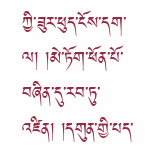ཀྱི་ཟུར་ཕུད་ངོས་དག་ལ། །མེ་ཏོག་ཕོན་པོ་བཞིན་དུ་རབ་ཏུ་འཛིན། །དགུན་གྱི་པད་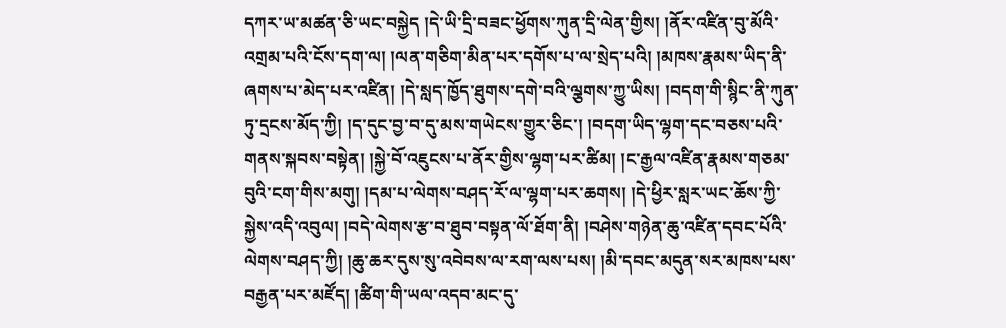དཀར་ཡ་མཚན་ཅི་ཡང་བསྐྱེད །དེ་ཡི་དྲི་བཟང་ཕྱོགས་ཀུན་དྲི་ལེན་གྱིས། །ནོར་འཛིན་བུ་མོའི་འགྲམ་པའི་ངོས་དག་ལ། །ལན་གཅིག་མིན་པར་དགོས་པ་ལ་སྲེད་པའི། །མཁས་རྣམས་ཡིད་ནི་ཞགས་པ་མེད་པར་འཛིན། །དེ་སླད་ཁྱོད་ཐུགས་དགེ་བའི་ལྕགས་ཀྱུ་ཡིས། །བདག་གི་སྙིང་ནི་ཀུན་ཏུ་དྲངས་མོད་ཀྱི། །ད་དུང་བྱ་བ་དུ་མས་གཡེངས་གྱུར་ཅིང་། །བདག་ཡིད་ལྷག་དང་བཅས་པའི་གནས་སྐབས་བསྟེན། །སྐྱེ་བོ་འཇུངས་པ་ནོར་གྱིས་ལྷག་པར་ཚིམ། །ང་རྒྱལ་འཛིན་རྣམས་གཅམ་བུའི་ངག་གིས་མགུ། །དམ་པ་ལེགས་བཤད་རོ་ལ་ལྷག་པར་ཆགས། །དེ་ཕྱིར་སླར་ཡང་ཆོས་ཀྱི་སྐྱེས་འདི་འབུལ། །བདེ་ལེགས་རྩ་བ་ཐུབ་བསྟན་ལོ་ཐོག་ནི། །བཤེས་གཉེན་ཆུ་འཛིན་དབང་པོའི་ལེགས་བཤད་ཀྱི། །ཆུ་ཆར་དུས་སུ་འབེབས་ལ་རག་ལས་པས། །མི་དབང་མདུན་སར་མཁས་པས་བརྒྱན་པར་མཛོད། །ཚིག་གི་ཡལ་འདབ་མང་དུ་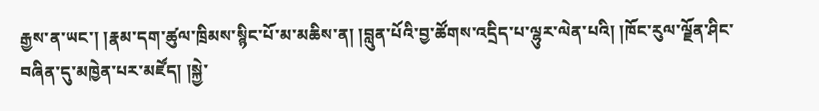རྒྱས་ན་ཡང་། །རྣམ་དག་ཚུལ་ཁྲིམས་སྙིང་པོ་མ་མཆིས་ན། །བླུན་པོའི་བྱ་ཚོགས་འདྲིད་པ་ལྷུར་ལེན་པའི། །ཁོང་རུལ་ལྗོན་ཤིང་བཞིན་དུ་མཁྱེན་པར་མཛོད། །སྐྱེ་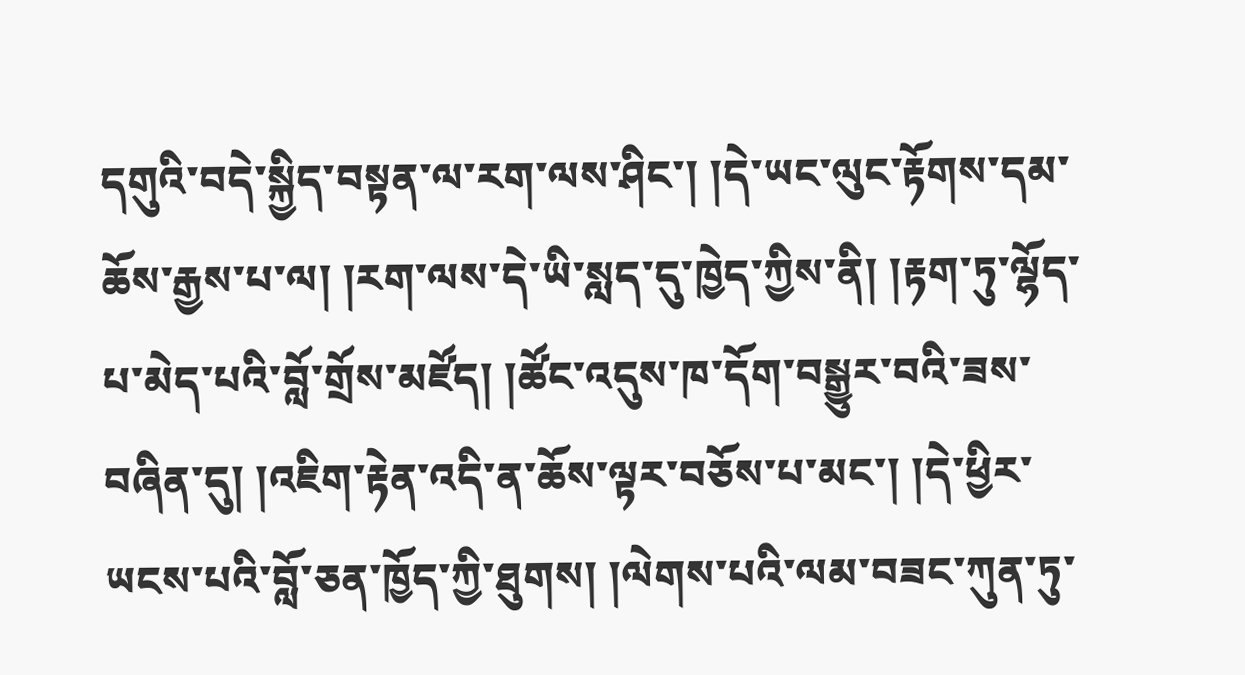དགུའི་བདེ་སྐྱིད་བསྟན་ལ་རག་ལས་ཤིང་། །དེ་ཡང་ལུང་རྟོགས་དམ་ཆོས་རྒྱས་པ་ལ། །རག་ལས་དེ་ཡི་སླད་དུ་ཁྱེད་ཀྱིས་ནི། །རྟག་ཏུ་ལྷོད་པ་མེད་པའི་བློ་གྲོས་མཛོད། །ཚོང་འདུས་ཁ་དོག་བསྒྱུར་བའི་ཟས་བཞིན་དུ། །འཇིག་རྟེན་འདི་ན་ཆོས་ལྟར་བཅོས་པ་མང་། །དེ་ཕྱིར་ཡངས་པའི་བློ་ཅན་ཁྱོད་ཀྱི་ཐུགས། །ལེགས་པའི་ལམ་བཟང་ཀུན་ཏུ་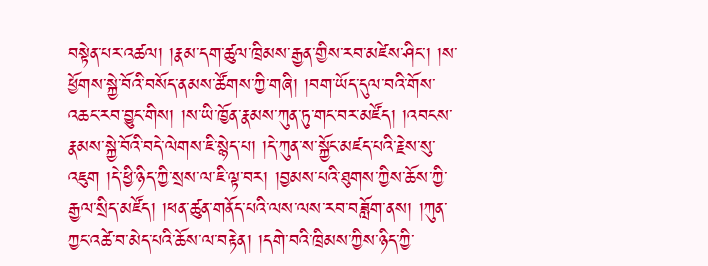བསྟེན་པར་འཚལ། །རྣམ་དག་ཚུལ་ཁྲིམས་རྒྱན་གྱིས་རབ་མཛེས་ཤིང་། །ས་ཕྱོགས་སྐྱེ་བོའི་བསོད་ནམས་ཚོགས་ཀྱི་གཞི། །བག་ཡོད་དུལ་བའི་གོས་འཆང་རབ་བྱུང་གིས། །ས་ཡི་ཁྱོན་རྣམས་ཀུན་ཏུ་གང་བར་མཛོད། །འབངས་རྣམས་སྐྱེ་བོའི་བདེ་ལེགས་ཇི་སྙེད་པ། །དེ་ཀུན་ས་སྐྱོང་མཛད་པའི་རྗེས་སུ་འཇུག །དེ་ཕྱི་ཉིད་ཀྱི་སྲས་ལ་ཇི་ལྟ་བར། །བྱམས་པའི་ཐུགས་ཀྱིས་ཆོས་ཀྱི་རྒྱལ་སྲིད་མཛོད། །ཕན་ཚུན་གནོད་པའི་ལས་ལས་རབ་བཟློག་ནས། །ཀུན་ཀྱང་འཚེ་བ་མེད་པའི་ཆོས་ལ་བརྟེན། །དགེ་བའི་ཁྲིམས་ཀྱིས་ཉིད་ཀྱི་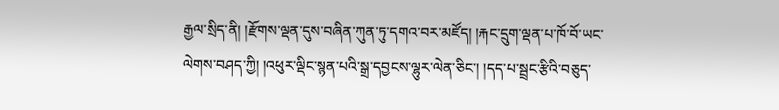རྒྱལ་སྲིད་ནི། །རྫོགས་ལྡན་དུས་བཞིན་ཀུན་ཏུ་དགའ་བར་མཛོད། །རྐང་དྲུག་ལྡན་པ་ཁོ་བོ་ཡང་ལེགས་བཤད་ཀྱི། །འཕུར་ལྡིང་སྙན་པའི་སྒྲ་དབྱངས་ལྷུར་ལེན་ཅིང་། །དད་པ་སྦྲང་རྩིའི་བཅུད་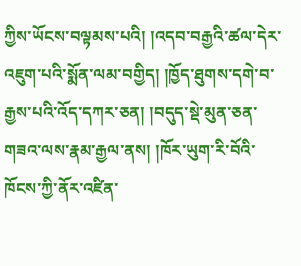ཀྱིས་ཡོངས་བལྟམས་པའི། །འདབ་བརྒྱའི་ཚལ་དེར་འཇུག་པའི་སྨོན་ལམ་བགྱིད། །ཁྱོད་ཐུགས་དགེ་བ་རྒྱས་པའི་འོད་དཀར་ཅན། །བདུད་སྡེ་མུན་ཅན་གཟའ་ལས་རྣམ་རྒྱལ་ནས། །ཁོར་ཡུག་རི་བོའི་ཁོངས་ཀྱི་ནོར་འཛིན་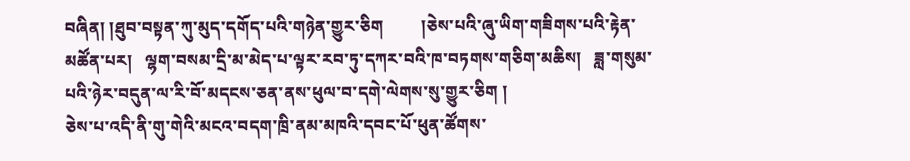བཞིན། །ཐུབ་བསྟན་ཀུ་མུད་དགོད་པའི་གཉེན་གྱུར་ཅིག         །ཅེས་པའི་ཞུ་ཡིག་གཟིགས་པའི་རྟེན་མཚོན་པར།   ལྷག་བསམ་དྲི་མ་མེད་པ་ལྟར་རབ་ཏུ་དཀར་བའི་ཁ་བཏགས་གཅིག་མཆིས།   ཟླ་གསུམ་པའི་ཉེར་བདུན་ལ་རི་བོ་མདངས་ཅན་ནས་ཕུལ་བ་དགེ་ལེགས་སུ་གྱུར་ཅིག །
ཅེས་པ་འདི་ནི་གུ་གེའི་མངའ་བདག་ཁྲི་ནམ་མཁའི་དབང་པོ་ཕུན་ཚོགས་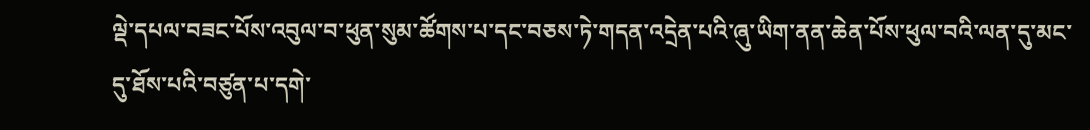ལྡེ་དཔལ་བཟང་པོས་འབུལ་བ་ཕུན་སུམ་ཚོགས་པ་དང་བཅས་ཏེ་གདན་འདྲེན་པའི་ཞུ་ཡིག་ནན་ཆེན་པོས་ཕུལ་བའི་ལན་དུ་མང་དུ་ཐོས་པའི་བཙུན་པ་དགེ་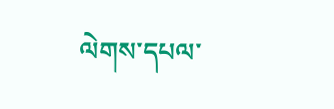ལེགས་དཔལ་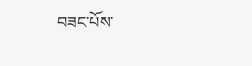བཟང་པོས་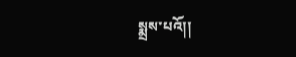སྨྲས་པའོ།།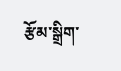རྩོམ་སྒྲིག་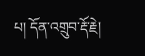པ། དོན་འགྲུབ་རྡོ་རྗེ།